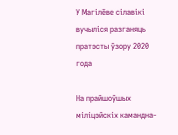У Магілёве сілавікі вучыліся разганяць пратэсты ўзору 2020 года

На прайшоўшых міліцэйскіх камандна-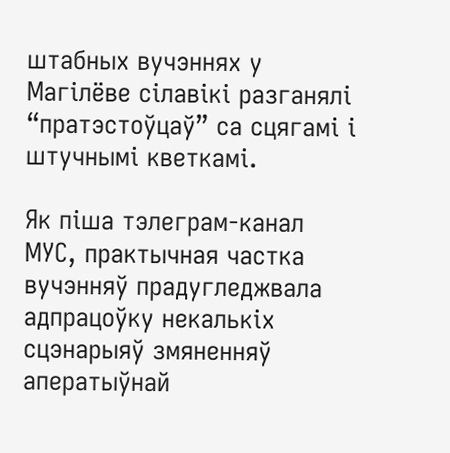штабных вучэннях у Магілёве сілавікі разганялі “пратэстоўцаў” са сцягамі і штучнымі кветкамі.

Як піша тэлеграм-канал МУС, практычная частка вучэнняў прадугледжвала адпрацоўку некалькіх сцэнарыяў змяненняў аператыўнай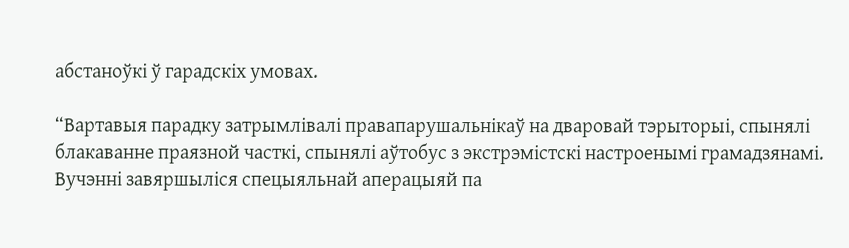абстаноўкі ў гарадскіх умовах.

“Вартавыя парадку затрымлівалі правапарушальнікаў на дваровай тэрыторыі, спынялі блакаванне праязной часткі, спынялі аўтобус з экстрэмістскі настроенымі грамадзянамі. Вучэнні завяршыліся спецыяльнай аперацыяй па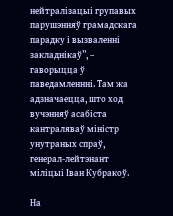нейтралізацыі групавых парушэнняў грамадскага парадку і вызваленні закладнікаў”, – гаворыцца ў паведамленнні. Там жа адзначаецца, што ход вучэнняў асабіста кантраляваў міністр унутраных спраў, генерал-лейтэнант міліцыі Іван Кубракоў.

На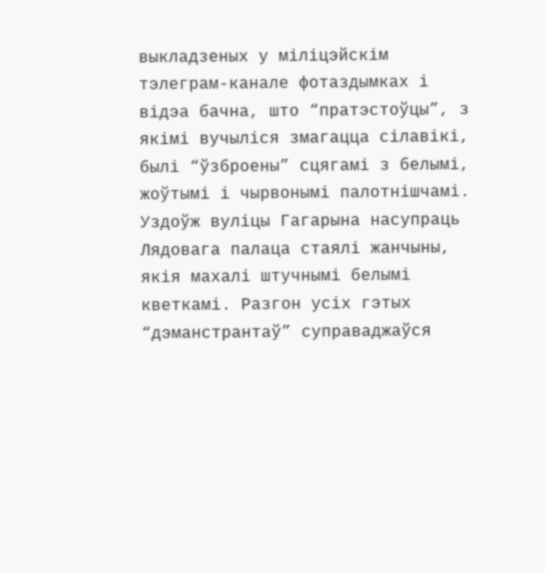выкладзеных у міліцэйскім тэлеграм-канале фотаздымках і відэа бачна, што “пратэстоўцы”, з якімі вучыліся змагацца сілавікі, былі “ўзброены” сцягамі з белымі, жоўтымі і чырвонымі палотнішчамі. Уздоўж вуліцы Гагарына насупраць Лядовага палаца стаялі жанчыны, якія махалі штучнымі белымі кветкамі. Разгон усіх гэтых “дэманстрантаў” суправаджаўся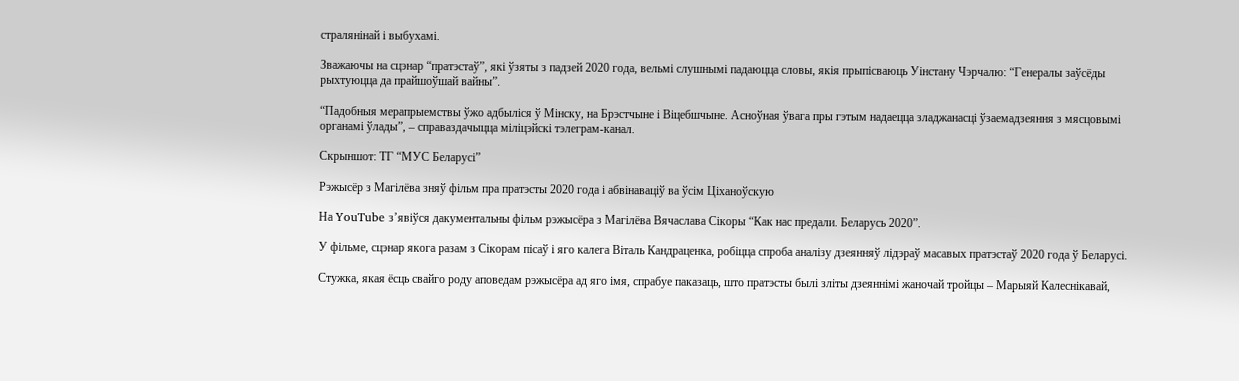стралянінай і выбухамі.

Зважаючы на сцэнар “пратэстаў”, які ўзяты з падзей 2020 года, вельмі слушнымі падаюцца словы, якія прыпісваюць Уінстану Чэрчалю: “Генералы заўсёды рыхтуюцца да прайшоўшай вайны”.

“Падобныя мерапрыемствы ўжо адбыліся ў Мінску, на Брэстчыне і Віцебшчыне. Асноўная ўвага пры гэтым надаецца зладжанасці ўзаемадзеяння з мясцовымі органамі ўлады”, – справаздачыцца міліцэйскі тэлеграм-канал.

Скрыншот: ТГ “МУС Беларусі”

Рэжысёр з Магілёва зняў фільм пра пратэсты 2020 года і абвінаваціў ва ўсім Ціханоўскую

На YouTube з’явіўся дакументальны фільм рэжысёра з Магілёва Вячаслава Сікоры “Как нас предали. Беларусь 2020”.

У фільме, сцэнар якога разам з Сікорам пісаў і яго калега Віталь Кандраценка, робіцца спроба аналізу дзеянняў лідэраў масавых пратэстаў 2020 года ў Беларусі.

Стужка, якая ёсць свайго роду аповедам рэжысёра ад яго імя, спрабуе паказаць, што пратэсты былі зліты дзеяннімі жаночай тройцы – Марыяй Калеснікавай,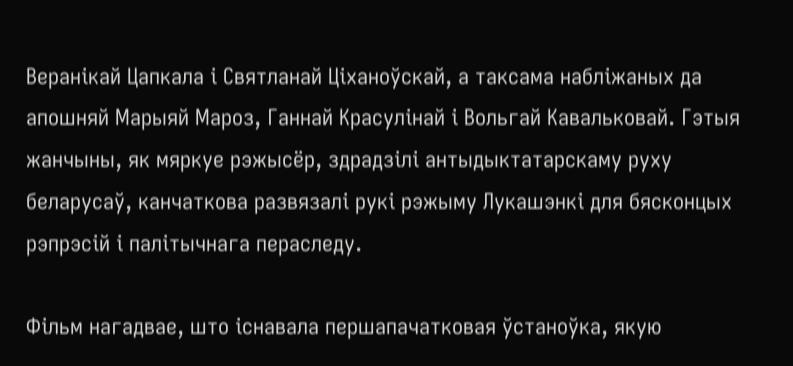Веранікай Цапкала і Святланай Ціханоўскай, а таксама набліжаных да апошняй Марыяй Мароз, Ганнай Красулінай і Вольгай Кавальковай. Гэтыя жанчыны, як мяркуе рэжысёр, здрадзілі антыдыктатарскаму руху беларусаў, канчаткова развязалі рукі рэжыму Лукашэнкі для бясконцых рэпрэсій і палітычнага пераследу.

Фільм нагадвае, што існавала першапачатковая ўстаноўка, якую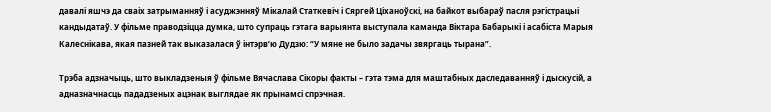давалі яшчэ да сваіх затрыманняў і асуджэнняў Мікалай Статкевіч і Сяргей Ціханоўскі, на байкот выбараў пасля рэгістрацыі кандыдатаў. У фільме праводзіцца думка, што супраць гэтага варыянта выступала каманда Віктара Бабарыкі і асабіста Марыя Калеснікава, якая пазней так выказалася ў інтэрв’ю Дудзю: “У мяне не было задачы звяргаць тырана”.

Трэба адзначыць, што выкладзеныя ў фільме Вячаслава Сікоры факты – гэта тэма для маштабных даследаванняў і дыскусій, а адназначнасць пададзеных ацэнак выглядае як прынамсі спрэчная.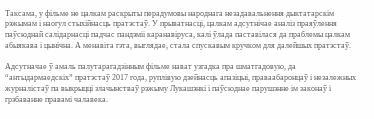Таксама, у фільме не цалкам раскрыты перадумовы народнага незадавальнення дыктатарскім рэжымам і наогул стыхійнасць пратэстаў. У прыватнасці, цалкам адсутнічае аналіз праяўлення паўсюднай салідарнасці падчас пандэміі каранавіруса, калі ўлада паставілася да праблемы цалкам абыякава і цынічна. А менавіта гэта, выглядае, стала спускавым кручком для далейшых пратэстаў.

Адсутначае ў амаль палутарагадзінным фільме нават узгадка пра шматгадовую, да “антыдармаедскіх” пратэстаў 2017 года, руплівую дзейнасць апазіцыі, праваабаронцаў і незалежных журналістаў па выкрыцці злачынстваў рэжыму Лукашэнкі і паўсюднае парушэнне ім законаў і грэбаванне правамі чалавека.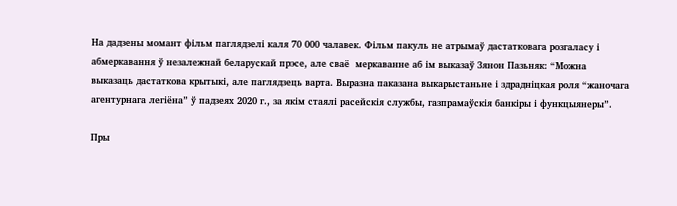На дадзены момант фільм паглядзелі каля 70 000 чалавек. Фільм пакуль не атрымаў дастатковага розгаласу і абмеркавання ў незалежнай беларускай прэсе, але сваё  меркаванне аб ім выказаў Зянон Пазьняк: “Можна выказаць дастаткова крытыкі, але паглядзець варта. Выразна паказана выкарыстаньне і здрадніцкая роля “жаночага агентурнага легіёна” ў падзеях 2020 г., за якім стаялі расейскія службы, газпрамаўскія банкіры і функцыянеры”.

Пры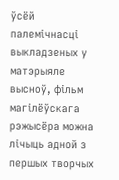ўсёй палемічнасці выкладзеных у матэрыяле высноў, фільм магілёўскага рэжысёра можна лічыць адной з першых творчых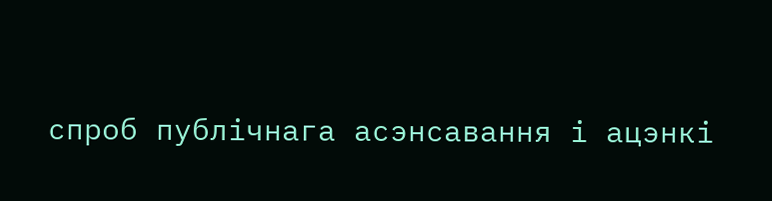спроб публічнага асэнсавання і ацэнкі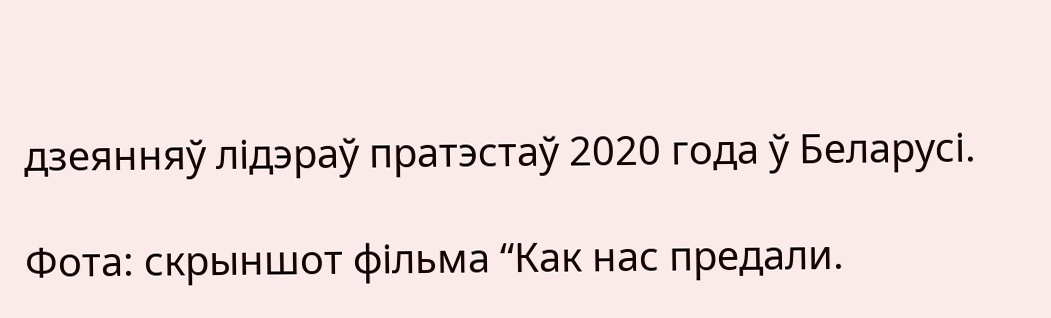дзеянняў лідэраў пратэстаў 2020 года ў Беларусі.

Фота: скрыншот фільма “Как нас предали.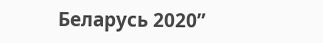Беларусь 2020”